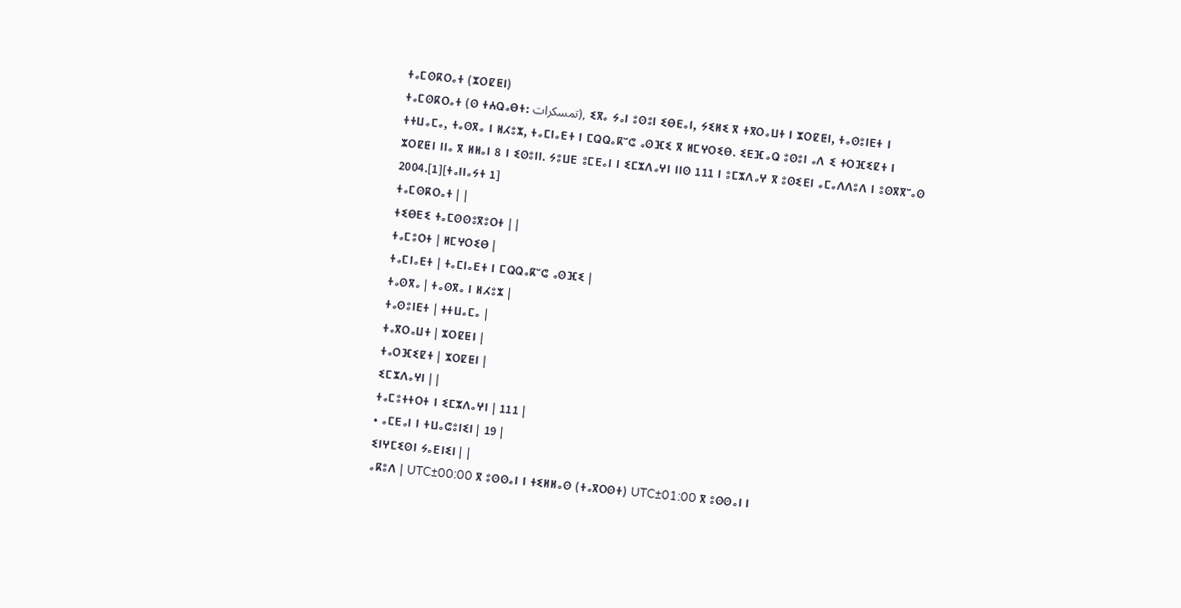ⵜⴰⵎⵙⴽⵔⴰⵜ (ⵣⵔⵇⵟⵏ)
ⵜⴰⵎⵙⴽⵔⴰⵜ (ⵙ ⵜⵄⵕⴰⴱⵜ: تمسكرات), ⵉⴳⴰ ⵢⴰⵏ ⵓⵙⵓⵏ ⵉⴱⴹⴰⵏ, ⵢⵉⵍⵉ ⴳ ⵜⴳⵔⴰⵡⵜ ⵏ ⵣⵔⵇⵟⵏ, ⵜⴰⵙⵓⵏⴹⵜ ⵏ ⵜⵜⵡⴰⵎⴰ, ⵜⴰⵙⴳⴰ ⵏ ⵍⵃⵓⵣ, ⵜⴰⵎⵏⴰⴹⵜ ⵏ ⵎⵕⵕⴰⴽⵯⵛ ⴰⵙⴼⵉ ⴳ ⵍⵎⵖⵔⵉⴱ. ⵉⴹⴼⴰⵕ ⵓⵙⵓⵏ ⴰⴷ ⵉ ⵜⵔⴼⵉⵇⵜ ⵏ ⵣⵔⵇⵟⵏ ⵏⵏⴰ ⴳ ⵍⵍⴰⵏ 8 ⵏ ⵉⵙⵓⵏⵏ. ⵢⵓⵡⴹ ⵓⵎⴹⴰⵏ ⵏ ⵉⵎⵣⴷⴰⵖⵏ ⵏⵏⵙ 111 ⵏ ⵓⵎⵣⴷⴰⵖ ⴳ ⵓⵙⵉⴹⵏ ⴰⵎⴰⴷⴷⵓⴷ ⵏ ⵓⵙⴳⴳⵯⴰⵙ 2004.[1][ⵜⴰⵏⵏⴰⵢⵜ 1]
ⵜⴰⵎⵙⴽⵔⴰⵜ | |
ⵜⵉⴱⴹⵉ ⵜⴰⵎⵙⵙⵓⴳⵓⵔⵜ | |
ⵜⴰⵎⵓⵔⵜ | ⵍⵎⵖⵔⵉⴱ |
ⵜⴰⵎⵏⴰⴹⵜ | ⵜⴰⵎⵏⴰⴹⵜ ⵏ ⵎⵕⵕⴰⴽⵯⵛ ⴰⵙⴼⵉ |
ⵜⴰⵙⴳⴰ | ⵜⴰⵙⴳⴰ ⵏ ⵍⵃⵓⵣ |
ⵜⴰⵙⵓⵏⴹⵜ | ⵜⵜⵡⴰⵎⴰ |
ⵜⴰⴳⵔⴰⵡⵜ | ⵣⵔⵇⵟⵏ |
ⵜⴰⵔⴼⵉⵇⵜ | ⵣⵔⵇⵟⵏ |
ⵉⵎⵣⴷⴰⵖⵏ | |
ⵜⴰⵎⵓⵜⵜⵔⵜ ⵏ ⵉⵎⵣⴷⴰⵖⵏ | 111 |
• ⴰⵎⴹⴰⵏ ⵏ ⵜⵡⴰⵛⵓⵏⵉⵏ | 19 |
ⵉⵏⵖⵎⵉⵙⵏ ⵢⴰⴹⵏⵉⵏ | |
ⴰⴽⵓⴷ | UTC±00:00 ⴳ ⵓⵙⵙⴰⵏ ⵏ ⵜⵉⵍⵍⴰⵙ (ⵜⴰⴳⵔⵙⵜ) UTC±01:00 ⴳ ⵓⵙⵙⴰⵏ ⵏ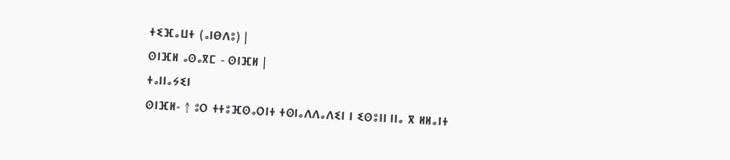ⵜⵉⴼⴰⵡⵜ (ⴰⵏⴱⴷⵓ) |
ⵙⵏⴼⵍ ⴰⵙⴰⴳⵎ - ⵙⵏⴼⵍ |
ⵜⴰⵏⵏⴰⵢⵉⵏ
ⵙⵏⴼⵍ- ↑ ⵓⵔ ⵜⵜⵓⴼⵙⴰⵔⵏⵜ ⵜⵙⵏⴰⴷⴷⴰⴷⵉⵏ ⵏ ⵉⵙⵓⵏⵏ ⵏⵏⴰ ⴳ ⵍⵍⴰⵏⵜ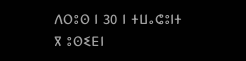ⴷⵔⵓⵙ ⵏ 30 ⵏ ⵜⵡⴰⵛⵓⵏⵜ ⴳ ⵓⵙⵉⴹⵏ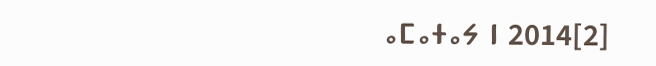ⴰⵎⴰⵜⴰⵢ ⵏ 2014[2]